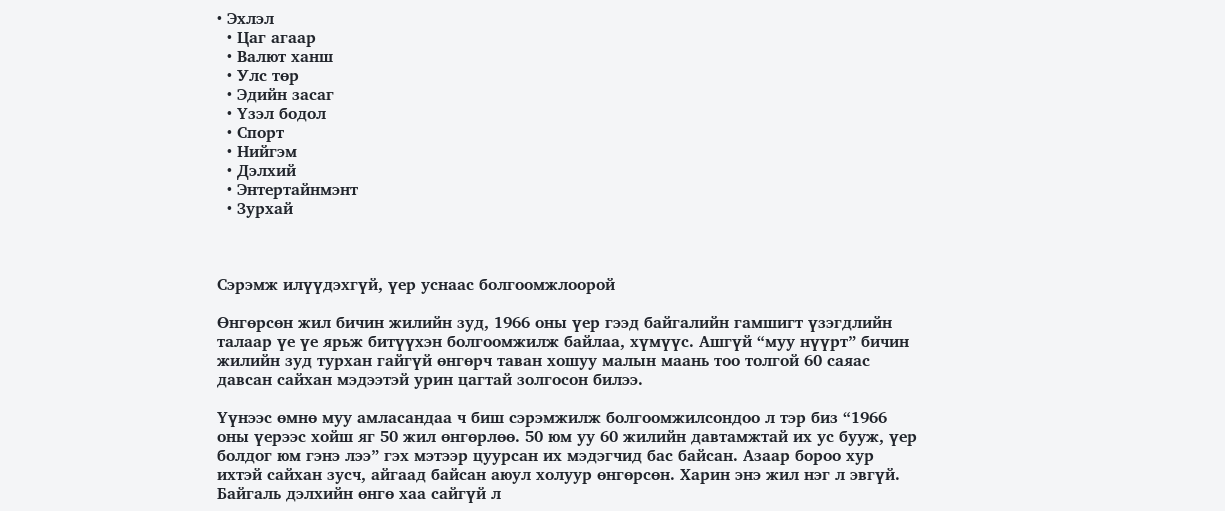• Эхлэл
  • Цаг агаар
  • Валют ханш
  • Улс төр
  • Эдийн засаг
  • Үзэл бодол
  • Спорт
  • Нийгэм
  • Дэлхий
  • Энтертайнмэнт
  • Зурхай



Сэрэмж илүүдэхгүй, үер уснаас болгоомжлоорой

Өнгөрсөн жил бичин жилийн зуд, 1966 оны үер гээд байгалийн гамшигт үзэгдлийн талаар үе үе ярьж битүүхэн болгоомжилж байлаа, хүмүүс. Ашгүй “муу нүүрт” бичин жилийн зуд турхан гайгүй өнгөрч таван хошуу малын маань тоо толгой 60 саяас давсан сайхан мэдээтэй урин цагтай золгосон билээ.

Үүнээс өмнө муу амласандаа ч биш сэрэмжилж болгоомжилсондоо л тэр биз “1966 оны үерээс хойш яг 50 жил өнгөрлөө. 50 юм уу 60 жилийн давтамжтай их ус бууж, үер болдог юм гэнэ лээ” гэх мэтээр цуурсан их мэдэгчид бас байсан. Азаар бороо хур ихтэй сайхан зусч, айгаад байсан аюул холуур өнгөрсөн. Харин энэ жил нэг л эвгүй. Байгаль дэлхийн өнгө хаа сайгүй л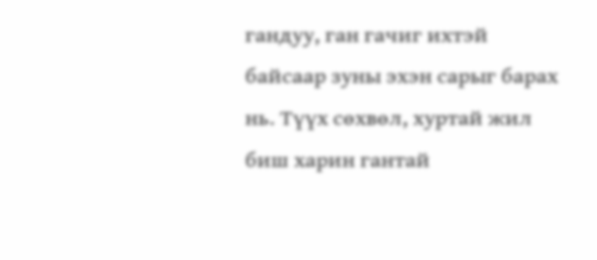гандуу, ган гачиг ихтэй байсаар зуны эхэн сарыг барах нь. Түүх сөхвөл, хуртай жил биш харин гантай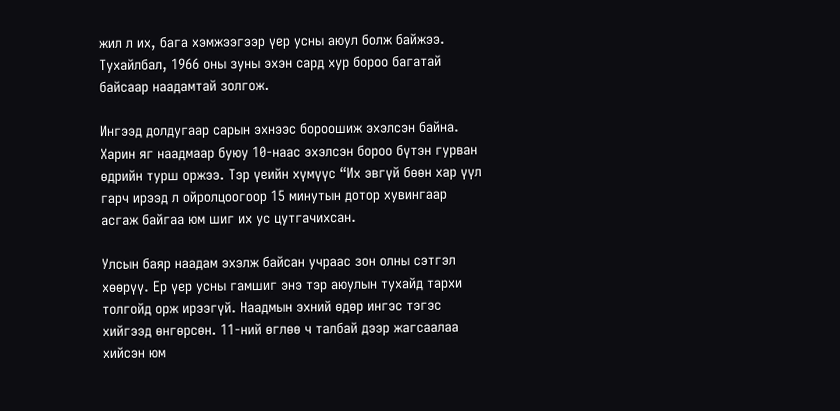жил л их, бага хэмжээгээр үер усны аюул болж байжээ. Тухайлбал, 1966 оны зуны эхэн сард хур бороо багатай байсаар наадамтай золгож.

Ингээд долдугаар сарын эхнээс бороошиж эхэлсэн байна. Харин яг наадмаар буюу 10-наас эхэлсэн бороо бүтэн гурван өдрийн турш оржээ. Тэр үеийн хүмүүс “Их эвгүй бөөн хар үүл гарч ирээд л ойролцоогоор 15 минутын дотор хувингаар асгаж байгаа юм шиг их ус цутгачихсан.

Улсын баяр наадам эхэлж байсан учраас зон олны сэтгэл хөөрүү. Ер үер усны гамшиг энэ тэр аюулын тухайд тархи толгойд орж ирээгүй. Наадмын эхний өдөр ингэс тэгэс хийгээд өнгөрсөн. 11-ний өглөө ч талбай дээр жагсаалаа хийсэн юм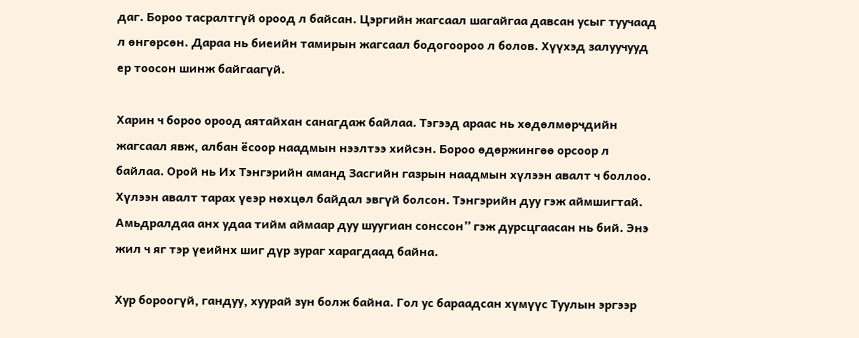даг. Бороо тасралтгүй ороод л байсан. Цэргийн жагсаал шагайгаа давсан усыг туучаад л өнгөрсөн. Дараа нь биеийн тамирын жагсаал бодогоороо л болов. Хүүхэд залуучууд ер тоосон шинж байгаагүй.

Харин ч бороо ороод аятайхан санагдаж байлаа. Тэгээд араас нь хөдөлмөрчдийн жагсаал явж, албан ёсоор наадмын нээлтээ хийсэн. Бороо өдөржингөө орсоор л байлаа. Орой нь Их Тэнгэрийн аманд Засгийн газрын наадмын хүлээн авалт ч боллоо. Хүлээн авалт тарах үеэр нөхцөл байдал эвгүй болсон. Тэнгэрийн дуу гэж аймшигтай. Амьдралдаа анх удаа тийм аймаар дуу шуугиан сонссон” гэж дурсцгаасан нь бий. Энэ жил ч яг тэр үеийнх шиг дүр зураг харагдаад байна.

Хур бороогүй, гандуу, хуурай зун болж байна. Гол ус бараадсан хүмүүс Туулын эргээр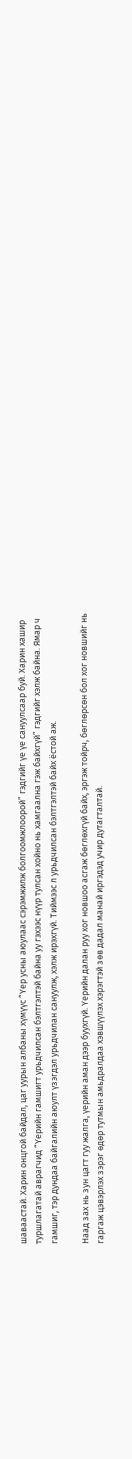шаваастай. Харин онцгой байдал, цаг уурын албаны хүмүүс “Үер усны аюулаас сэрэмжилж болгоомжлоорой” гэдгийг үе үе сануулсаар буй. Харин хашир туршлагатай аврагчид “Үерийн гамшигт урьдчилсан бэлтгэлтэй байна уу гэхээс нүүр тулсан хойно нь хамгаална гэж байхгүй” гэдгийг хэлж байна. Ямар ч гамшиг, тэр дундаа байгалийн аюулт үзэгдэл урьдчилан сануулж, хэлж ирэхгүй. Тиймээс л урьдчилсан бэлтгэлтэй байх ёстой аж.

Наад зах нь зун цагт гуу жалга, үерийн аман дээр буухгүй. Үерийн далан руу хог новшоо асгаж бөглөхгүй байх, эргэж тойрч, бөглөрсөн бол хог новшийг нь гаргаж цэвэрлэх зэрэг өдөр тутмын амьдралдаа хэвшүүлэх хэрэгтэй зөв дадал манай иргэдэд учир дутагталтай.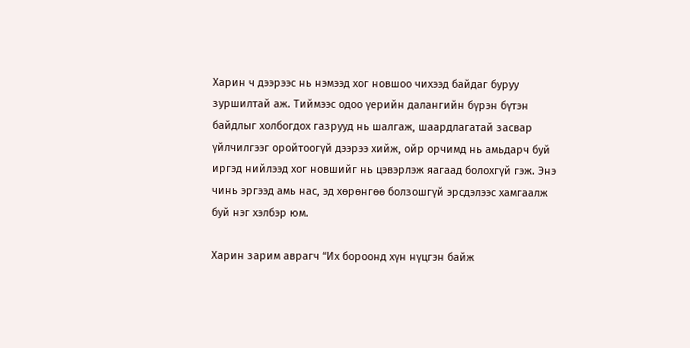Харин ч дээрээс нь нэмээд хог новшоо чихээд байдаг буруу зуршилтай аж. Тиймээс одоо үерийн далангийн бүрэн бүтэн байдлыг холбогдох газрууд нь шалгаж, шаардлагатай засвар үйлчилгээг оройтоогүй дээрээ хийж, ойр орчимд нь амьдарч буй иргэд нийлээд хог новшийг нь цэвэрлэж яагаад болохгүй гэж. Энэ чинь эргээд амь нас, эд хөрөнгөө болзошгүй эрсдэлээс хамгаалж буй нэг хэлбэр юм.

Харин зарим аврагч “Их бороонд хүн нүцгэн байж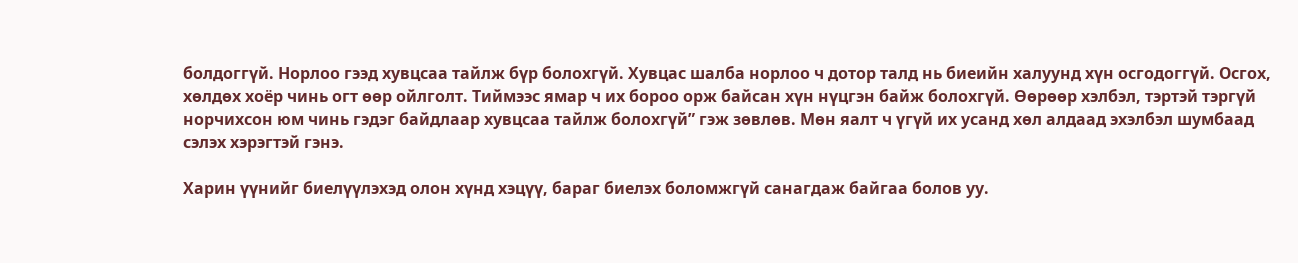болдоггүй. Норлоо гээд хувцсаа тайлж бүр болохгүй. Хувцас шалба норлоо ч дотор талд нь биеийн халуунд хүн осгодоггүй. Осгох, хөлдөх хоёр чинь огт өөр ойлголт. Тиймээс ямар ч их бороо орж байсан хүн нүцгэн байж болохгүй. Өөрөөр хэлбэл, тэртэй тэргүй норчихсон юм чинь гэдэг байдлаар хувцсаа тайлж болохгүй” гэж зөвлөв. Мөн яалт ч үгүй их усанд хөл алдаад эхэлбэл шумбаад сэлэх хэрэгтэй гэнэ.

Харин үүнийг биелүүлэхэд олон хүнд хэцүү, бараг биелэх боломжгүй санагдаж байгаа болов уу.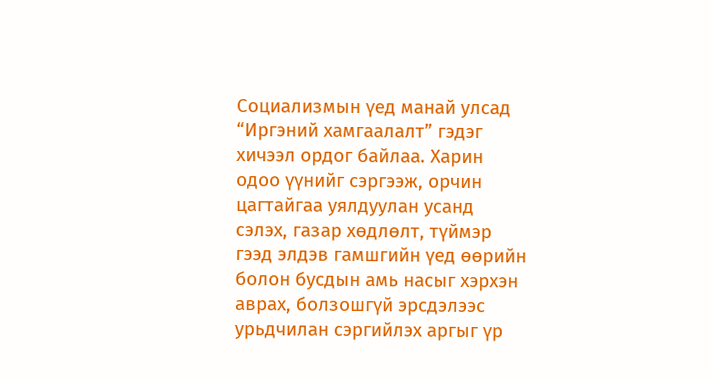Социализмын үед манай улсад “Иргэний хамгаалалт” гэдэг хичээл ордог байлаа. Харин одоо үүнийг сэргээж, орчин цагтайгаа уялдуулан усанд сэлэх, газар хөдлөлт, түймэр гээд элдэв гамшгийн үед өөрийн болон бусдын амь насыг хэрхэн аврах, болзошгүй эрсдэлээс урьдчилан сэргийлэх аргыг үр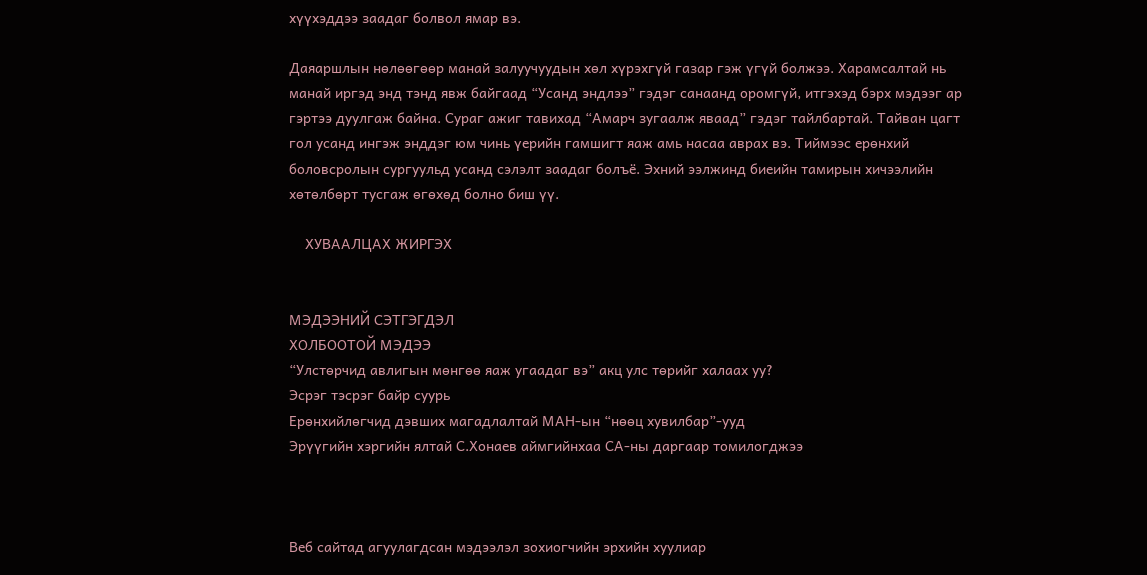хүүхэддээ заадаг болвол ямар вэ.

Даяаршлын нөлөөгөөр манай залуучуудын хөл хүрэхгүй газар гэж үгүй болжээ. Харамсалтай нь манай иргэд энд тэнд явж байгаад “Усанд эндлээ” гэдэг санаанд оромгүй, итгэхэд бэрх мэдээг ар гэртээ дуулгаж байна. Сураг ажиг тавихад “Амарч зугаалж яваад” гэдэг тайлбартай. Тайван цагт гол усанд ингэж энддэг юм чинь үерийн гамшигт яаж амь насаа аврах вэ. Тиймээс ерөнхий боловсролын сургуульд усанд сэлэлт заадаг болъё. Эхний ээлжинд биеийн тамирын хичээлийн хөтөлбөрт тусгаж өгөхөд болно биш үү.

    ХУВААЛЦАХ ЖИРГЭХ


МЭДЭЭНИЙ СЭТГЭГДЭЛ
ХОЛБООТОЙ МЭДЭЭ
“Улстөрчид авлигын мөнгөө яаж угаадаг вэ” акц улс төрийг халаах уу?
Эсрэг тэсрэг байр суурь
Ерөнхийлөгчид дэвших магадлалтай МАН-ын “нөөц хувилбар”-ууд
Эрүүгийн хэргийн ялтай С.Хонаев аймгийнхаа СА-ны даргаар томилогджээ



Веб сайтад агуулагдсан мэдээлэл зохиогчийн эрхийн хуулиар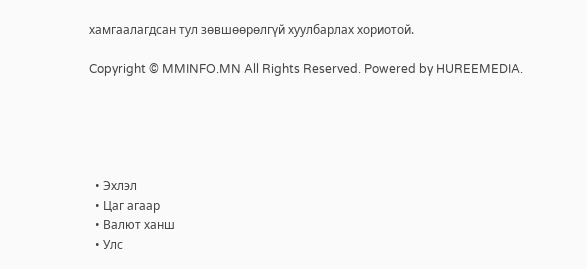хамгаалагдсан тул зөвшөөрөлгүй хуулбарлах хориотой.

Copyright © MMINFO.MN All Rights Reserved. Powered by HUREEMEDIA.





  • Эхлэл
  • Цаг агаар
  • Валют ханш
  • Улс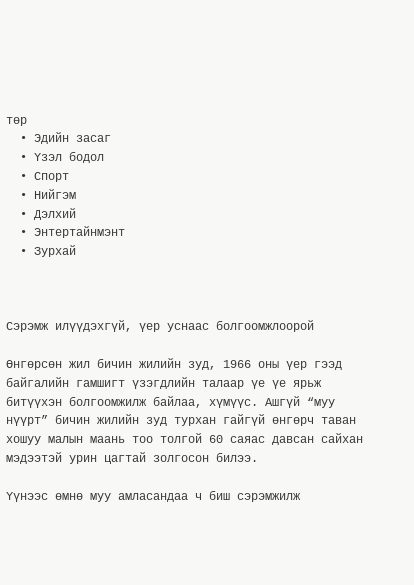төр
  • Эдийн засаг
  • Үзэл бодол
  • Спорт
  • Нийгэм
  • Дэлхий
  • Энтертайнмэнт
  • Зурхай



Сэрэмж илүүдэхгүй, үер уснаас болгоомжлоорой

Өнгөрсөн жил бичин жилийн зуд, 1966 оны үер гээд байгалийн гамшигт үзэгдлийн талаар үе үе ярьж битүүхэн болгоомжилж байлаа, хүмүүс. Ашгүй “муу нүүрт” бичин жилийн зуд турхан гайгүй өнгөрч таван хошуу малын маань тоо толгой 60 саяас давсан сайхан мэдээтэй урин цагтай золгосон билээ.

Үүнээс өмнө муу амласандаа ч биш сэрэмжилж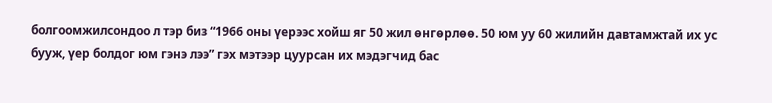болгоомжилсондоо л тэр биз “1966 оны үерээс хойш яг 50 жил өнгөрлөө. 50 юм уу 60 жилийн давтамжтай их ус бууж, үер болдог юм гэнэ лээ” гэх мэтээр цуурсан их мэдэгчид бас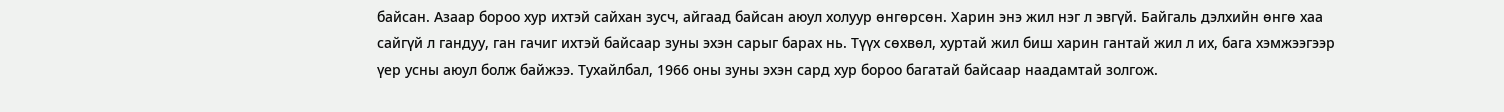байсан. Азаар бороо хур ихтэй сайхан зусч, айгаад байсан аюул холуур өнгөрсөн. Харин энэ жил нэг л эвгүй. Байгаль дэлхийн өнгө хаа сайгүй л гандуу, ган гачиг ихтэй байсаар зуны эхэн сарыг барах нь. Түүх сөхвөл, хуртай жил биш харин гантай жил л их, бага хэмжээгээр үер усны аюул болж байжээ. Тухайлбал, 1966 оны зуны эхэн сард хур бороо багатай байсаар наадамтай золгож.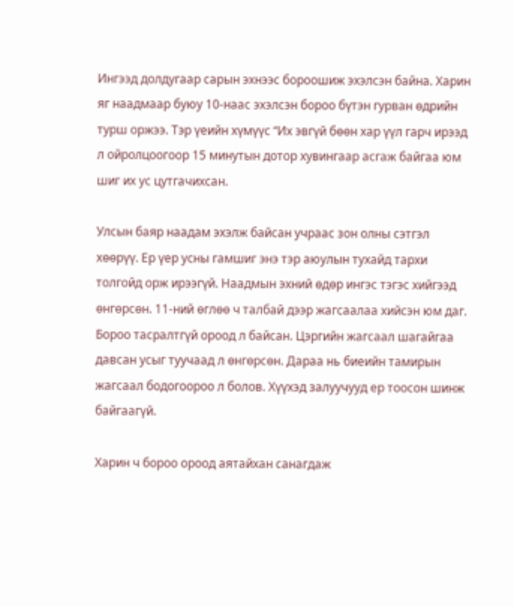Ингээд долдугаар сарын эхнээс бороошиж эхэлсэн байна. Харин яг наадмаар буюу 10-наас эхэлсэн бороо бүтэн гурван өдрийн турш оржээ. Тэр үеийн хүмүүс “Их эвгүй бөөн хар үүл гарч ирээд л ойролцоогоор 15 минутын дотор хувингаар асгаж байгаа юм шиг их ус цутгачихсан.

Улсын баяр наадам эхэлж байсан учраас зон олны сэтгэл хөөрүү. Ер үер усны гамшиг энэ тэр аюулын тухайд тархи толгойд орж ирээгүй. Наадмын эхний өдөр ингэс тэгэс хийгээд өнгөрсөн. 11-ний өглөө ч талбай дээр жагсаалаа хийсэн юм даг. Бороо тасралтгүй ороод л байсан. Цэргийн жагсаал шагайгаа давсан усыг туучаад л өнгөрсөн. Дараа нь биеийн тамирын жагсаал бодогоороо л болов. Хүүхэд залуучууд ер тоосон шинж байгаагүй.

Харин ч бороо ороод аятайхан санагдаж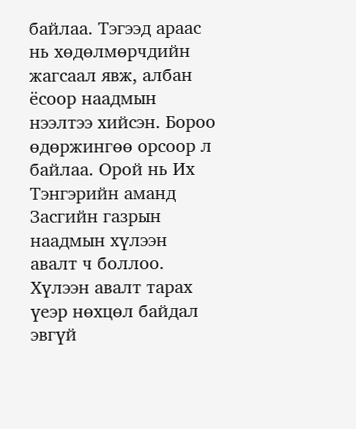байлаа. Тэгээд араас нь хөдөлмөрчдийн жагсаал явж, албан ёсоор наадмын нээлтээ хийсэн. Бороо өдөржингөө орсоор л байлаа. Орой нь Их Тэнгэрийн аманд Засгийн газрын наадмын хүлээн авалт ч боллоо. Хүлээн авалт тарах үеэр нөхцөл байдал эвгүй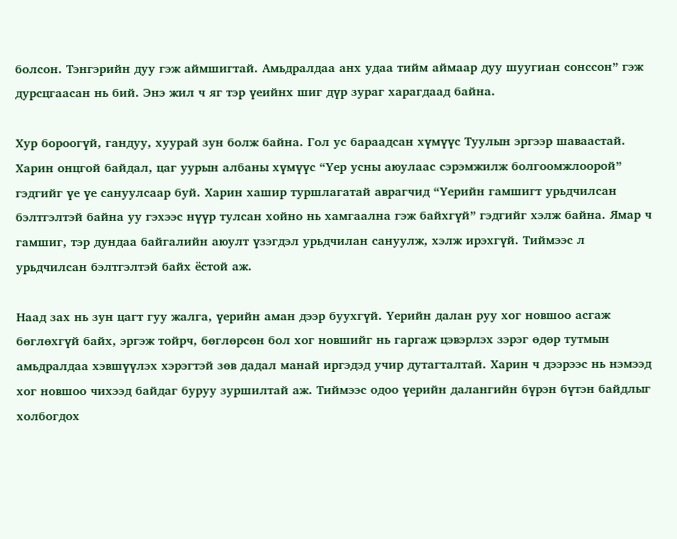болсон. Тэнгэрийн дуу гэж аймшигтай. Амьдралдаа анх удаа тийм аймаар дуу шуугиан сонссон” гэж дурсцгаасан нь бий. Энэ жил ч яг тэр үеийнх шиг дүр зураг харагдаад байна.

Хур бороогүй, гандуу, хуурай зун болж байна. Гол ус бараадсан хүмүүс Туулын эргээр шаваастай. Харин онцгой байдал, цаг уурын албаны хүмүүс “Үер усны аюулаас сэрэмжилж болгоомжлоорой” гэдгийг үе үе сануулсаар буй. Харин хашир туршлагатай аврагчид “Үерийн гамшигт урьдчилсан бэлтгэлтэй байна уу гэхээс нүүр тулсан хойно нь хамгаална гэж байхгүй” гэдгийг хэлж байна. Ямар ч гамшиг, тэр дундаа байгалийн аюулт үзэгдэл урьдчилан сануулж, хэлж ирэхгүй. Тиймээс л урьдчилсан бэлтгэлтэй байх ёстой аж.

Наад зах нь зун цагт гуу жалга, үерийн аман дээр буухгүй. Үерийн далан руу хог новшоо асгаж бөглөхгүй байх, эргэж тойрч, бөглөрсөн бол хог новшийг нь гаргаж цэвэрлэх зэрэг өдөр тутмын амьдралдаа хэвшүүлэх хэрэгтэй зөв дадал манай иргэдэд учир дутагталтай. Харин ч дээрээс нь нэмээд хог новшоо чихээд байдаг буруу зуршилтай аж. Тиймээс одоо үерийн далангийн бүрэн бүтэн байдлыг холбогдох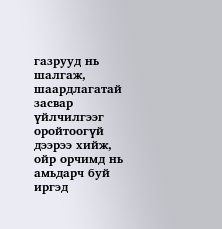газрууд нь шалгаж, шаардлагатай засвар үйлчилгээг оройтоогүй дээрээ хийж, ойр орчимд нь амьдарч буй иргэд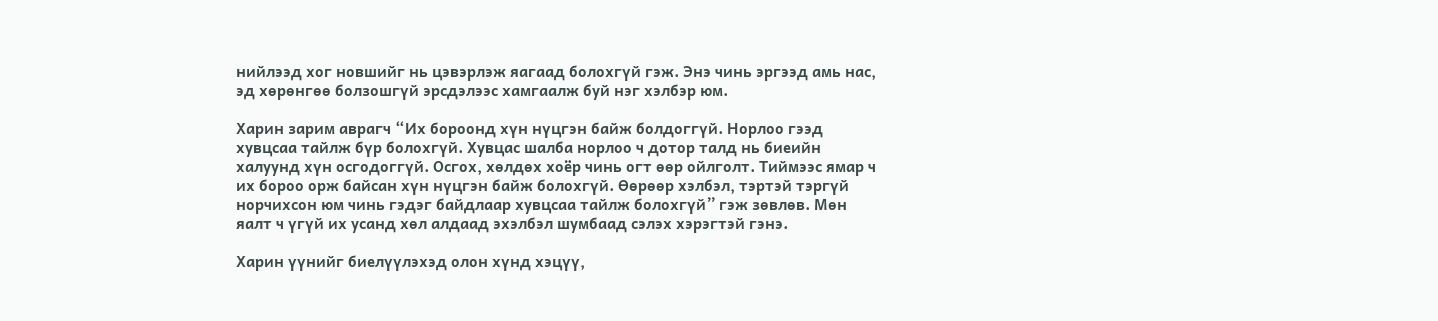нийлээд хог новшийг нь цэвэрлэж яагаад болохгүй гэж. Энэ чинь эргээд амь нас, эд хөрөнгөө болзошгүй эрсдэлээс хамгаалж буй нэг хэлбэр юм.

Харин зарим аврагч “Их бороонд хүн нүцгэн байж болдоггүй. Норлоо гээд хувцсаа тайлж бүр болохгүй. Хувцас шалба норлоо ч дотор талд нь биеийн халуунд хүн осгодоггүй. Осгох, хөлдөх хоёр чинь огт өөр ойлголт. Тиймээс ямар ч их бороо орж байсан хүн нүцгэн байж болохгүй. Өөрөөр хэлбэл, тэртэй тэргүй норчихсон юм чинь гэдэг байдлаар хувцсаа тайлж болохгүй” гэж зөвлөв. Мөн яалт ч үгүй их усанд хөл алдаад эхэлбэл шумбаад сэлэх хэрэгтэй гэнэ.

Харин үүнийг биелүүлэхэд олон хүнд хэцүү,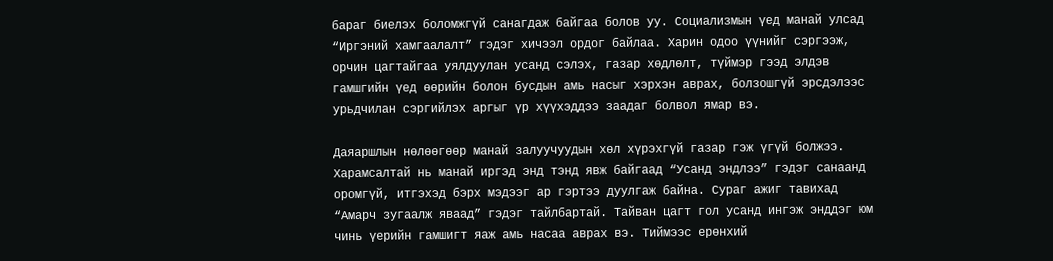бараг биелэх боломжгүй санагдаж байгаа болов уу. Социализмын үед манай улсад “Иргэний хамгаалалт” гэдэг хичээл ордог байлаа. Харин одоо үүнийг сэргээж, орчин цагтайгаа уялдуулан усанд сэлэх, газар хөдлөлт, түймэр гээд элдэв гамшгийн үед өөрийн болон бусдын амь насыг хэрхэн аврах, болзошгүй эрсдэлээс урьдчилан сэргийлэх аргыг үр хүүхэддээ заадаг болвол ямар вэ.

Даяаршлын нөлөөгөөр манай залуучуудын хөл хүрэхгүй газар гэж үгүй болжээ. Харамсалтай нь манай иргэд энд тэнд явж байгаад “Усанд эндлээ” гэдэг санаанд оромгүй, итгэхэд бэрх мэдээг ар гэртээ дуулгаж байна. Сураг ажиг тавихад “Амарч зугаалж яваад” гэдэг тайлбартай. Тайван цагт гол усанд ингэж энддэг юм чинь үерийн гамшигт яаж амь насаа аврах вэ. Тиймээс ерөнхий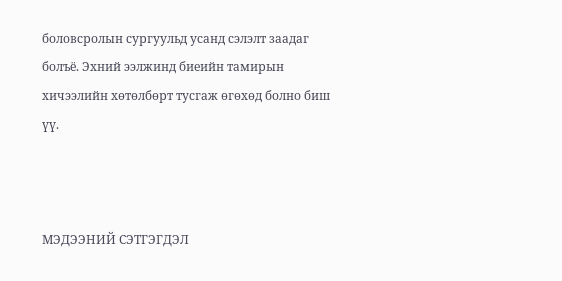боловсролын сургуульд усанд сэлэлт заадаг болъё. Эхний ээлжинд биеийн тамирын хичээлийн хөтөлбөрт тусгаж өгөхөд болно биш үү.



МЭДЭЭНИЙ СЭТГЭГДЭЛ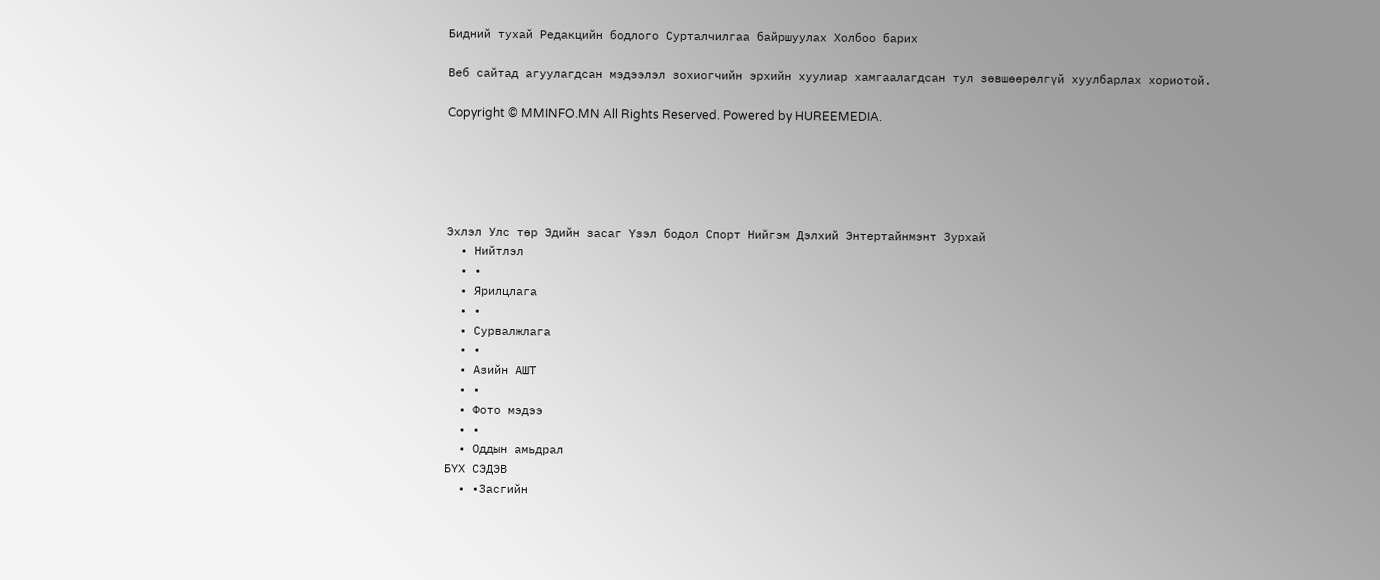Бидний тухай Редакцийн бодлого Сурталчилгаа байршуулах Холбоо барих

Веб сайтад агуулагдсан мэдээлэл зохиогчийн эрхийн хуулиар хамгаалагдсан тул зөвшөөрөлгүй хуулбарлах хориотой.

Copyright © MMINFO.MN All Rights Reserved. Powered by HUREEMEDIA.





Эхлэл Улс төр Эдийн засаг Үзэл бодол Спорт Нийгэм Дэлхий Энтертайнмэнт Зурхай
  • Нийтлэл
  • •
  • Ярилцлага
  • •
  • Сурвалжлага
  • •
  • Азийн АШТ
  • •
  • Фото мэдээ
  • •
  • Оддын амьдрал
БҮХ СЭДЭВ
  • •Засгийн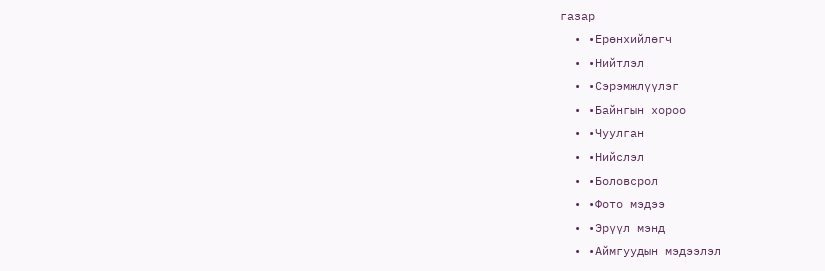газар
  • •Ерөнхийлөгч
  • •Нийтлэл
  • •Сэрэмжлүүлэг
  • •Байнгын хороо
  • •Чуулган
  • •Нийслэл
  • •Боловсрол
  • •Фото мэдээ
  • •Эрүүл мэнд
  • •Аймгуудын мэдээлэл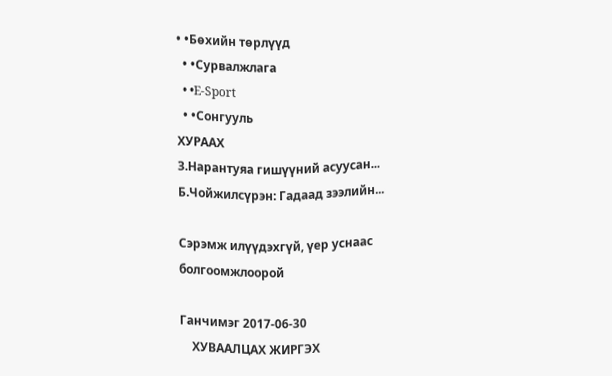• •Бөхийн төрлүүд
  • •Сурвалжлага
  • •E-Sport
  • •Сонгууль
ХУРААХ
З.Нарантуяа гишүүний асуусан...
Б.Чойжилсүрэн: Гадаад зээлийн...

Сэрэмж илүүдэхгүй, үер уснаас болгоомжлоорой

Ганчимэг 2017-06-30
    ХУВААЛЦАХ ЖИРГЭХ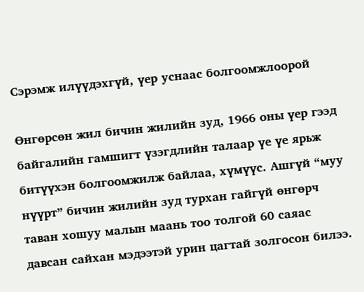Сэрэмж илүүдэхгүй, үер уснаас болгоомжлоорой

Өнгөрсөн жил бичин жилийн зуд, 1966 оны үер гээд байгалийн гамшигт үзэгдлийн талаар үе үе ярьж битүүхэн болгоомжилж байлаа, хүмүүс. Ашгүй “муу нүүрт” бичин жилийн зуд турхан гайгүй өнгөрч таван хошуу малын маань тоо толгой 60 саяас давсан сайхан мэдээтэй урин цагтай золгосон билээ.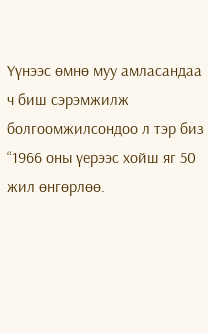Үүнээс өмнө муу амласандаа ч биш сэрэмжилж болгоомжилсондоо л тэр биз “1966 оны үерээс хойш яг 50 жил өнгөрлөө.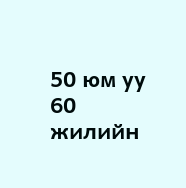50 юм уу 60 жилийн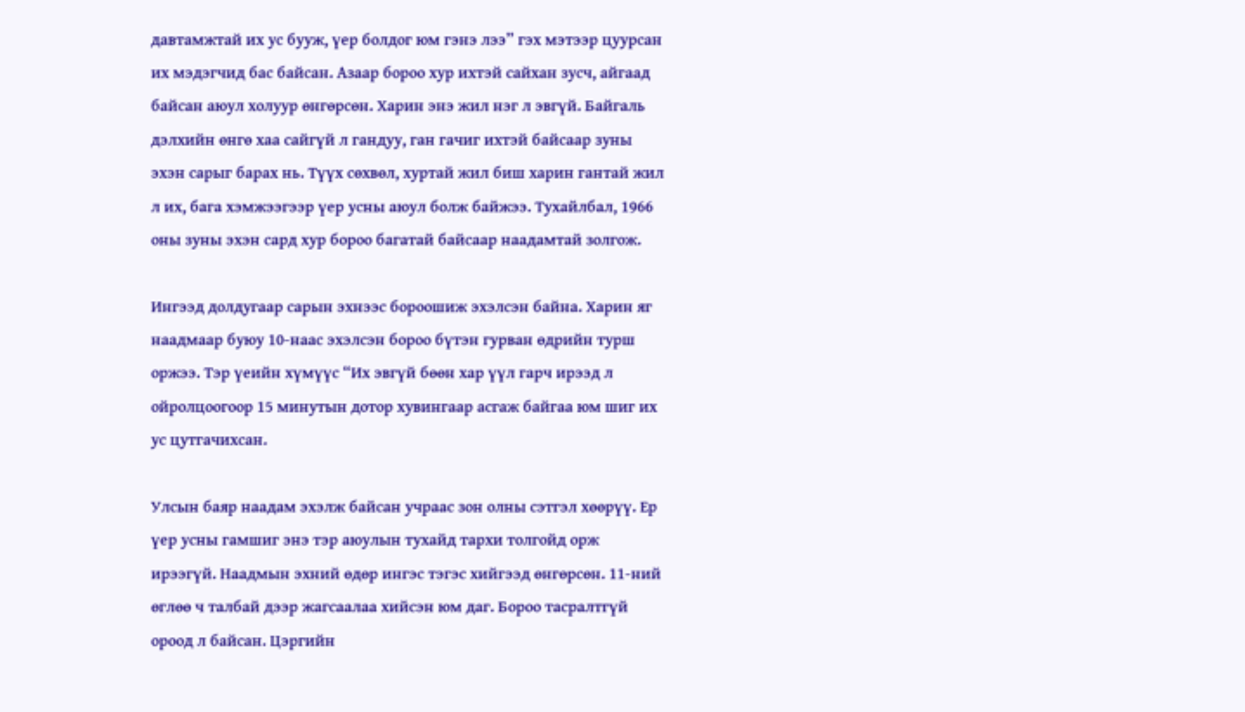давтамжтай их ус бууж, үер болдог юм гэнэ лээ” гэх мэтээр цуурсан их мэдэгчид бас байсан. Азаар бороо хур ихтэй сайхан зусч, айгаад байсан аюул холуур өнгөрсөн. Харин энэ жил нэг л эвгүй. Байгаль дэлхийн өнгө хаа сайгүй л гандуу, ган гачиг ихтэй байсаар зуны эхэн сарыг барах нь. Түүх сөхвөл, хуртай жил биш харин гантай жил л их, бага хэмжээгээр үер усны аюул болж байжээ. Тухайлбал, 1966 оны зуны эхэн сард хур бороо багатай байсаар наадамтай золгож.

Ингээд долдугаар сарын эхнээс бороошиж эхэлсэн байна. Харин яг наадмаар буюу 10-наас эхэлсэн бороо бүтэн гурван өдрийн турш оржээ. Тэр үеийн хүмүүс “Их эвгүй бөөн хар үүл гарч ирээд л ойролцоогоор 15 минутын дотор хувингаар асгаж байгаа юм шиг их ус цутгачихсан.

Улсын баяр наадам эхэлж байсан учраас зон олны сэтгэл хөөрүү. Ер үер усны гамшиг энэ тэр аюулын тухайд тархи толгойд орж ирээгүй. Наадмын эхний өдөр ингэс тэгэс хийгээд өнгөрсөн. 11-ний өглөө ч талбай дээр жагсаалаа хийсэн юм даг. Бороо тасралтгүй ороод л байсан. Цэргийн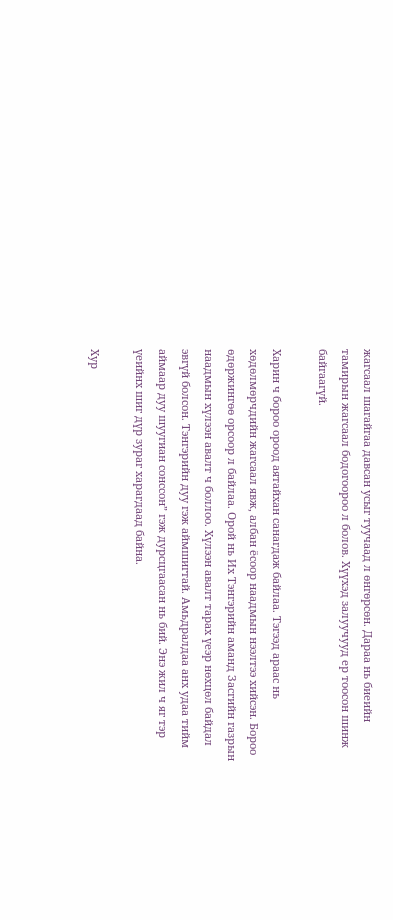жагсаал шагайгаа давсан усыг туучаад л өнгөрсөн. Дараа нь биеийн тамирын жагсаал бодогоороо л болов. Хүүхэд залуучууд ер тоосон шинж байгаагүй.

Харин ч бороо ороод аятайхан санагдаж байлаа. Тэгээд араас нь хөдөлмөрчдийн жагсаал явж, албан ёсоор наадмын нээлтээ хийсэн. Бороо өдөржингөө орсоор л байлаа. Орой нь Их Тэнгэрийн аманд Засгийн газрын наадмын хүлээн авалт ч боллоо. Хүлээн авалт тарах үеэр нөхцөл байдал эвгүй болсон. Тэнгэрийн дуу гэж аймшигтай. Амьдралдаа анх удаа тийм аймаар дуу шуугиан сонссон” гэж дурсцгаасан нь бий. Энэ жил ч яг тэр үеийнх шиг дүр зураг харагдаад байна.

Хур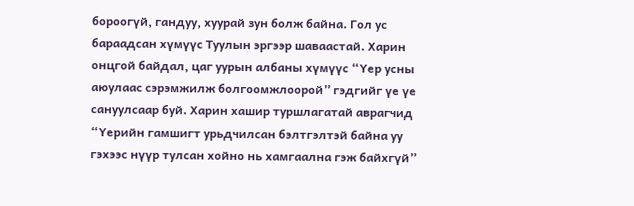бороогүй, гандуу, хуурай зун болж байна. Гол ус бараадсан хүмүүс Туулын эргээр шаваастай. Харин онцгой байдал, цаг уурын албаны хүмүүс “Үер усны аюулаас сэрэмжилж болгоомжлоорой” гэдгийг үе үе сануулсаар буй. Харин хашир туршлагатай аврагчид “Үерийн гамшигт урьдчилсан бэлтгэлтэй байна уу гэхээс нүүр тулсан хойно нь хамгаална гэж байхгүй”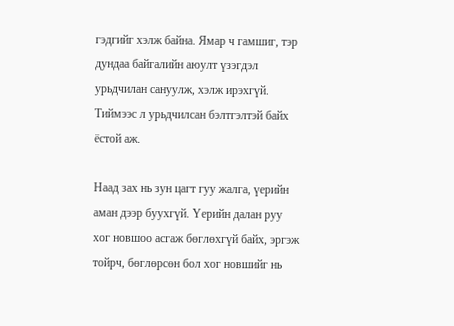гэдгийг хэлж байна. Ямар ч гамшиг, тэр дундаа байгалийн аюулт үзэгдэл урьдчилан сануулж, хэлж ирэхгүй. Тиймээс л урьдчилсан бэлтгэлтэй байх ёстой аж.

Наад зах нь зун цагт гуу жалга, үерийн аман дээр буухгүй. Үерийн далан руу хог новшоо асгаж бөглөхгүй байх, эргэж тойрч, бөглөрсөн бол хог новшийг нь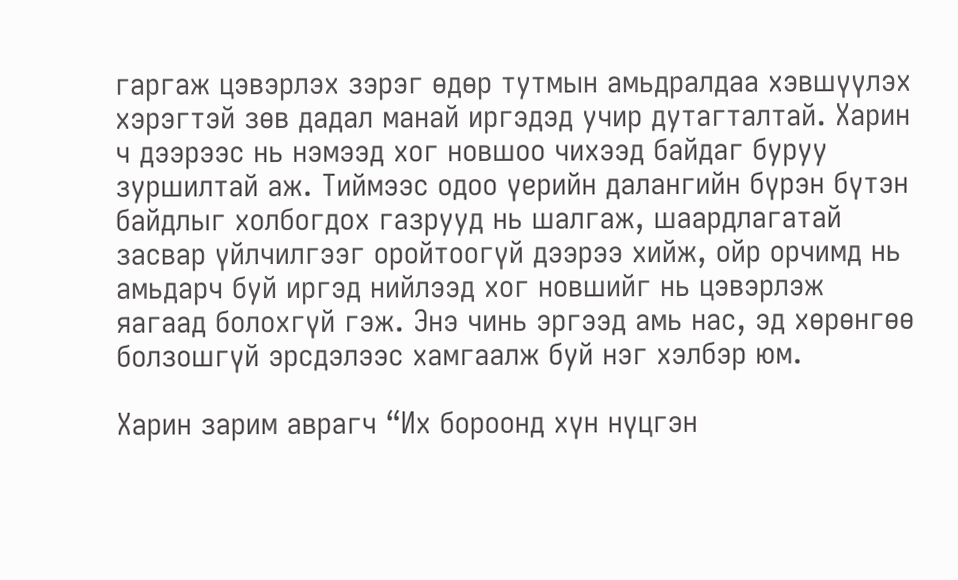гаргаж цэвэрлэх зэрэг өдөр тутмын амьдралдаа хэвшүүлэх хэрэгтэй зөв дадал манай иргэдэд учир дутагталтай. Харин ч дээрээс нь нэмээд хог новшоо чихээд байдаг буруу зуршилтай аж. Тиймээс одоо үерийн далангийн бүрэн бүтэн байдлыг холбогдох газрууд нь шалгаж, шаардлагатай засвар үйлчилгээг оройтоогүй дээрээ хийж, ойр орчимд нь амьдарч буй иргэд нийлээд хог новшийг нь цэвэрлэж яагаад болохгүй гэж. Энэ чинь эргээд амь нас, эд хөрөнгөө болзошгүй эрсдэлээс хамгаалж буй нэг хэлбэр юм.

Харин зарим аврагч “Их бороонд хүн нүцгэн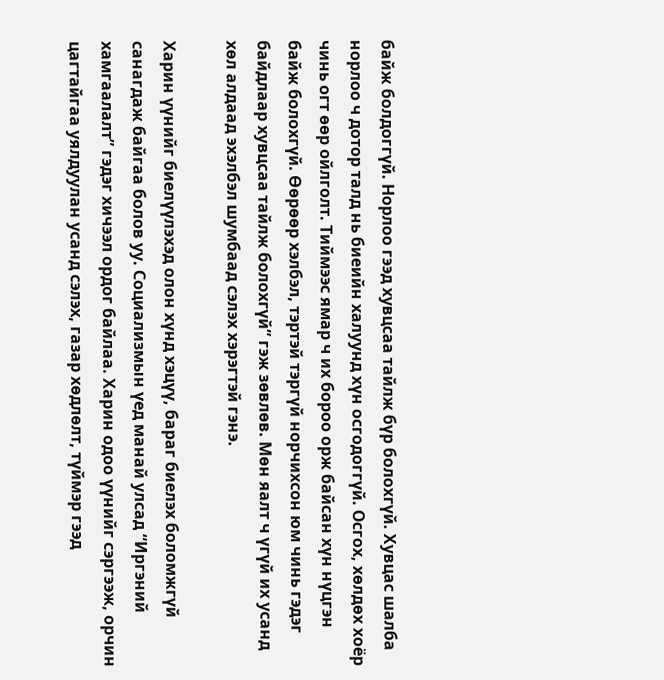байж болдоггүй. Норлоо гээд хувцсаа тайлж бүр болохгүй. Хувцас шалба норлоо ч дотор талд нь биеийн халуунд хүн осгодоггүй. Осгох, хөлдөх хоёр чинь огт өөр ойлголт. Тиймээс ямар ч их бороо орж байсан хүн нүцгэн байж болохгүй. Өөрөөр хэлбэл, тэртэй тэргүй норчихсон юм чинь гэдэг байдлаар хувцсаа тайлж болохгүй” гэж зөвлөв. Мөн яалт ч үгүй их усанд хөл алдаад эхэлбэл шумбаад сэлэх хэрэгтэй гэнэ.

Харин үүнийг биелүүлэхэд олон хүнд хэцүү, бараг биелэх боломжгүй санагдаж байгаа болов уу. Социализмын үед манай улсад “Иргэний хамгаалалт” гэдэг хичээл ордог байлаа. Харин одоо үүнийг сэргээж, орчин цагтайгаа уялдуулан усанд сэлэх, газар хөдлөлт, түймэр гээд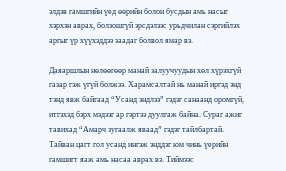элдэв гамшгийн үед өөрийн болон бусдын амь насыг хэрхэн аврах, болзошгүй эрсдэлээс урьдчилан сэргийлэх аргыг үр хүүхэддээ заадаг болвол ямар вэ.

Даяаршлын нөлөөгөөр манай залуучуудын хөл хүрэхгүй газар гэж үгүй болжээ. Харамсалтай нь манай иргэд энд тэнд явж байгаад “Усанд эндлээ” гэдэг санаанд оромгүй, итгэхэд бэрх мэдээг ар гэртээ дуулгаж байна. Сураг ажиг тавихад “Амарч зугаалж яваад” гэдэг тайлбартай. Тайван цагт гол усанд ингэж энддэг юм чинь үерийн гамшигт яаж амь насаа аврах вэ. Тиймээс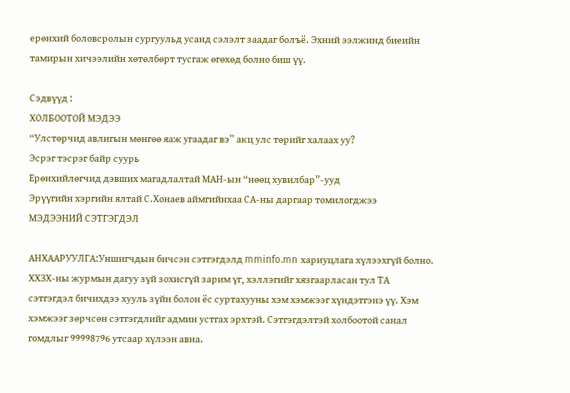ерөнхий боловсролын сургуульд усанд сэлэлт заадаг болъё. Эхний ээлжинд биеийн тамирын хичээлийн хөтөлбөрт тусгаж өгөхөд болно биш үү.

Сэдвүүд :
ХОЛБООТОЙ МЭДЭЭ
“Улстөрчид авлигын мөнгөө яаж угаадаг вэ” акц улс төрийг халаах уу?
Эсрэг тэсрэг байр суурь
Ерөнхийлөгчид дэвших магадлалтай МАН-ын “нөөц хувилбар”-ууд
Эрүүгийн хэргийн ялтай С.Хонаев аймгийнхаа СА-ны даргаар томилогджээ
МЭДЭЭНИЙ СЭТГЭГДЭЛ

АНХААРУУЛГА:Уншигчдын бичсэн сэтгэгдэлд mminfo.mn хариуцлага хүлээхгүй болно. ХХЗХ-ны журмын дагуу зүй зохисгүй зарим үг, хэллэгийг хязгаарласан тул ТА сэтгэгдэл бичихдээ хууль зүйн болон ёс суртахууны хэм хэмжээг хүндэтгэнэ үү. Хэм хэмжээг зөрчсөн сэтгэгдлийг админ устгах эрхтэй. Сэтгэгдэлтэй холбоотой санал гомдлыг 99998796 утсаар хүлээн авна.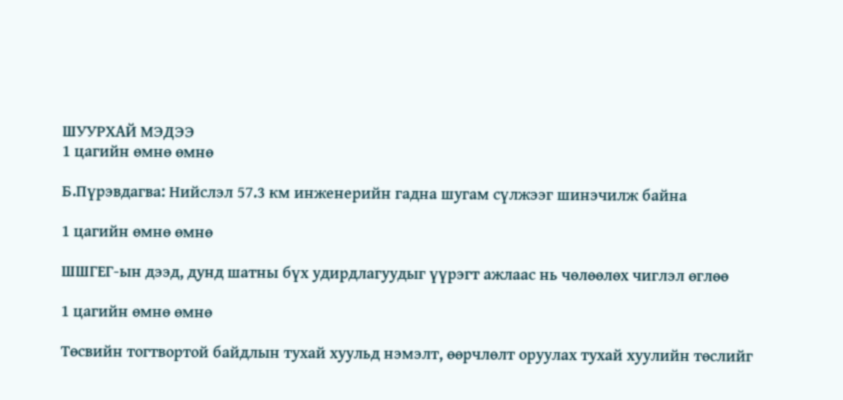ШУУРХАЙ МЭДЭЭ
1 цагийн өмнө өмнө

Б.Пүрэвдагва: Нийслэл 57.3 км инженерийн гадна шугам сүлжээг шинэчилж байна

1 цагийн өмнө өмнө

ШШГЕГ-ын дээд, дунд шатны бүх удирдлагуудыг үүрэгт ажлаас нь чөлөөлөх чиглэл өглөө

1 цагийн өмнө өмнө

Төсвийн тогтвортой байдлын тухай хуульд нэмэлт, өөрчлөлт оруулах тухай хуулийн төслийг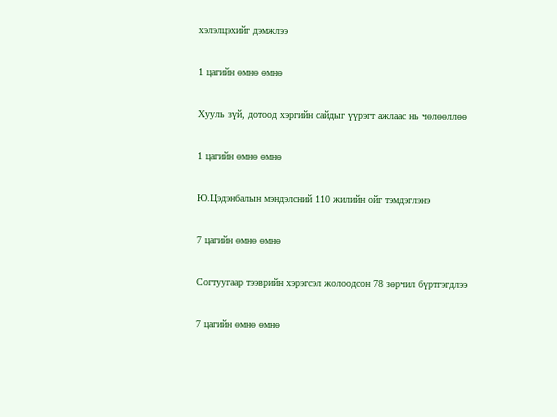хэлэлцэхийг дэмжлээ

1 цагийн өмнө өмнө

Хууль зүй, дотоод хэргийн сайдыг үүрэгт ажлаас нь чөлөөллөө

1 цагийн өмнө өмнө

Ю.Цэдэнбалын мэндэлсний 110 жилийн ойг тэмдэглэнэ

7 цагийн өмнө өмнө

Согтуугаар тээврийн хэрэгсэл жолоодсон 78 зөрчил бүртгэгдлээ

7 цагийн өмнө өмнө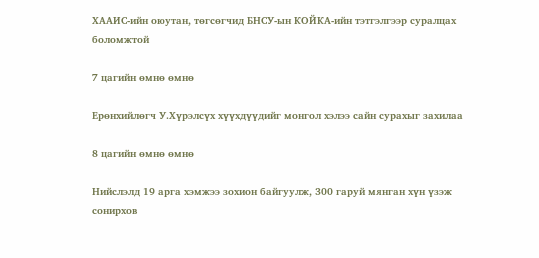ХААИС-ийн оюутан, төгсөгчид БНСУ-ын КОЙКА-ийн тэтгэлгээр суралцах боломжтой

7 цагийн өмнө өмнө

Ерөнхийлөгч У.Хүрэлсүх хүүхдүүдийг монгол хэлээ сайн сурахыг захилаа

8 цагийн өмнө өмнө

Нийслэлд 19 арга хэмжээ зохион байгуулж, 300 гаруй мянган хүн үзэж сонирхов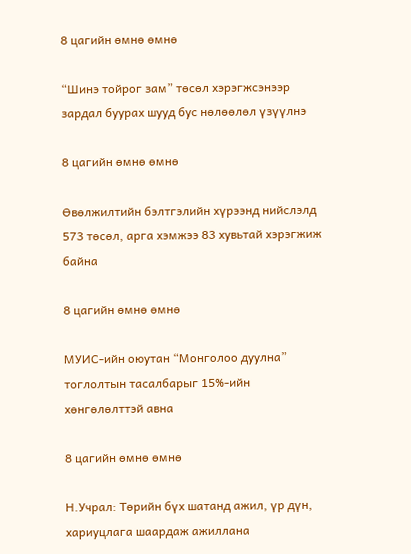8 цагийн өмнө өмнө

“Шинэ тойрог зам” төсөл хэрэгжсэнээр зардал буурах шууд бус нөлөөлөл үзүүлнэ

8 цагийн өмнө өмнө

Өвөлжилтийн бэлтгэлийн хүрээнд нийслэлд 573 төсөл, арга хэмжээ 83 хувьтай хэрэгжиж байна

8 цагийн өмнө өмнө

МУИС-ийн оюутан “Монголоо дуулна” тоглолтын тасалбарыг 15%-ийн хөнгөлөлттэй авна

8 цагийн өмнө өмнө

Н.Учрал: Төрийн бүх шатанд ажил, үр дүн, хариуцлага шаардаж ажиллана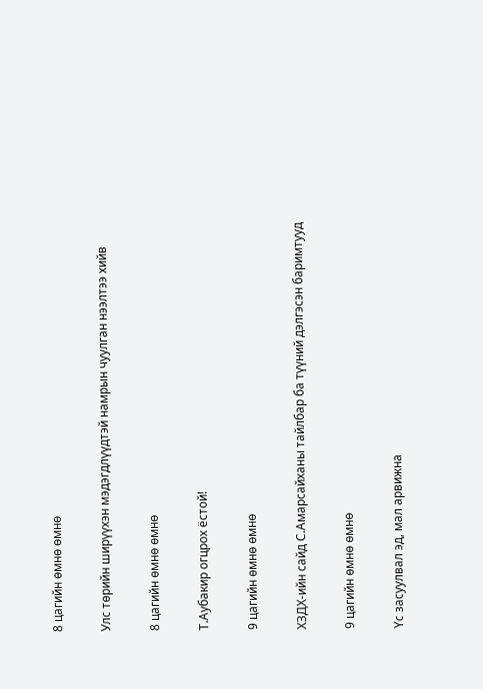8 цагийн өмнө өмнө

Улс төрийн ширүүхэн мэдэгдлүүдтэй намрын чуулган нээлтээ хийв

8 цагийн өмнө өмнө

Т.Аубакир огцрох ёстой!

9 цагийн өмнө өмнө

ХЗДХ-ийн сайд С.Амарсайханы тайлбар ба түүний дэлгэсэн баримтууд

9 цагийн өмнө өмнө

Үс засуулвал эд, мал арвижна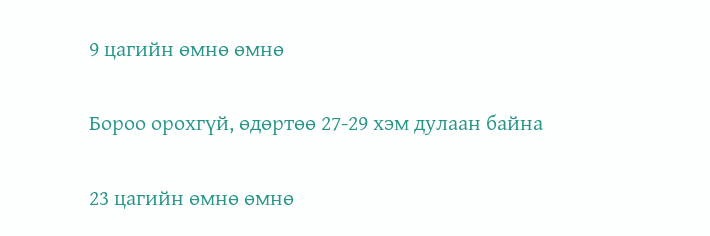9 цагийн өмнө өмнө

Бороо орохгүй, өдөртөө 27-29 хэм дулаан байна

23 цагийн өмнө өмнө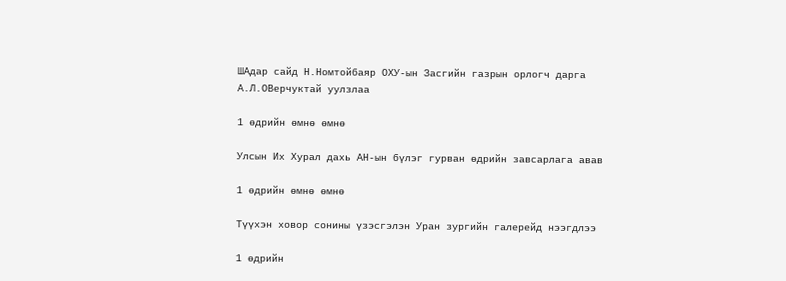ШАдар сайд Н.Номтойбаяр ОХУ-ын Засгийн газрын орлогч дарга А.Л.ОВерчуктай уулзлаа

1 өдрийн өмнө өмнө

Улсын Их Хурал дахь АН-ын бүлэг гурван өдрийн завсарлага авав

1 өдрийн өмнө өмнө

Түүхэн ховор сонины үзэсгэлэн Уран зургийн галерейд нээгдлээ

1 өдрийн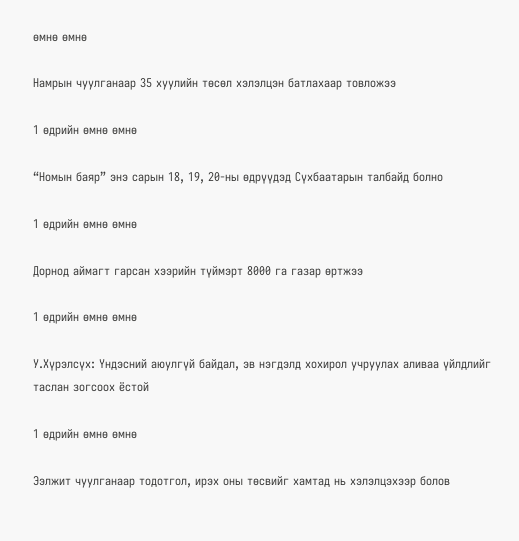өмнө өмнө

Намрын чуулганаар 35 хуулийн төсөл хэлэлцэн батлахаар товложээ

1 өдрийн өмнө өмнө

“Номын баяр” энэ сарын 18, 19, 20-ны өдрүүдэд Сүхбаатарын талбайд болно

1 өдрийн өмнө өмнө

Дорнод аймагт гарсан хээрийн түймэрт 8000 га газар өртжээ

1 өдрийн өмнө өмнө

У.Хүрэлсүх: Үндэсний аюулгүй байдал, эв нэгдэлд хохирол учруулах аливаа үйлдлийг таслан зогсоох ёстой

1 өдрийн өмнө өмнө

Ээлжит чуулганаар тодотгол, ирэх оны төсвийг хамтад нь хэлэлцэхээр болов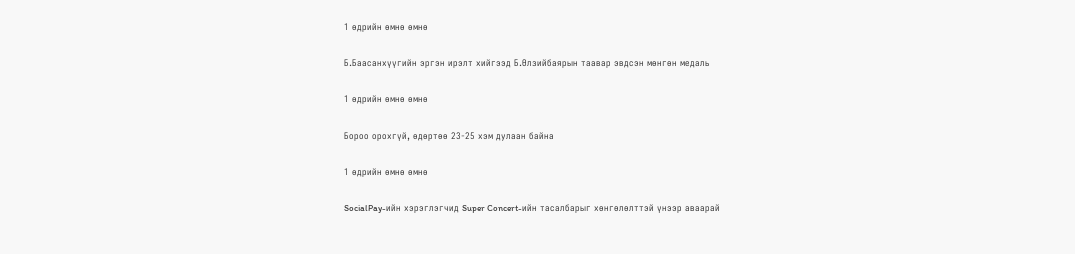1 өдрийн өмнө өмнө

Б.Баасанхүүгийн эргэн ирэлт хийгээд Б.Өлзийбаярын таавар эвдсэн мөнгөн медаль

1 өдрийн өмнө өмнө

Бороо орохгүй, өдөртөө 23-25 хэм дулаан байна

1 өдрийн өмнө өмнө

SocialPay-ийн хэрэглэгчид Super Concert-ийн тасалбарыг хөнгөлөлттэй үнээр аваарай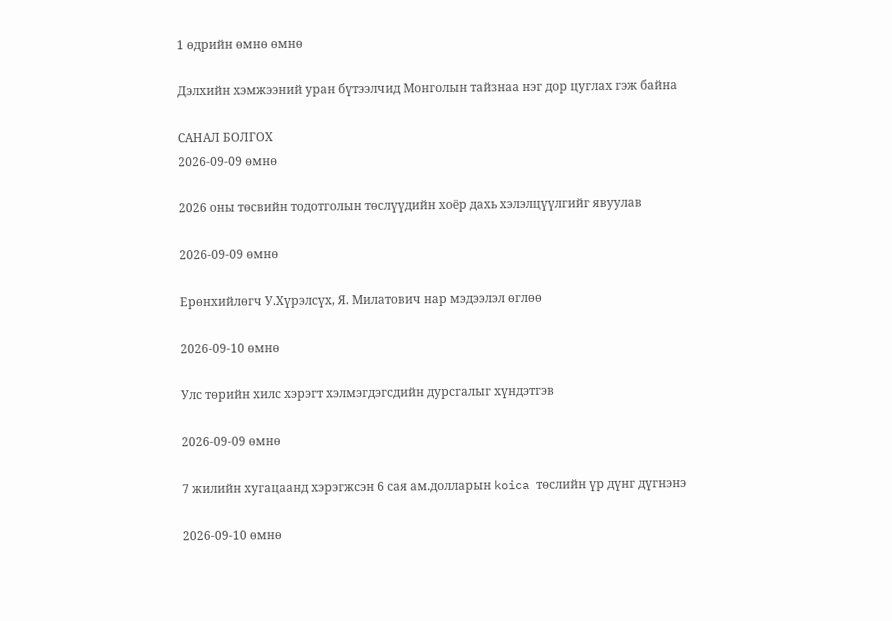1 өдрийн өмнө өмнө

Дэлхийн хэмжээний уран бүтээлчид Монголын тайзнаа нэг дор цуглах гэж байна

САНАЛ БОЛГОХ
2026-09-09 өмнө

2026 оны төсвийн тодотголын төслүүдийн хоёр дахь хэлэлцүүлгийг явуулав

2026-09-09 өмнө

Ерөнхийлөгч У.Хүрэлсүх, Я. Милатович нар мэдээлэл өглөө

2026-09-10 өмнө

Улс төрийн хилс хэрэгт хэлмэгдэгсдийн дурсгалыг хүндэтгэв

2026-09-09 өмнө

7 жилийн хугацаанд хэрэгжсэн 6 сая ам.долларын koica төслийн үр дүнг дүгнэнэ

2026-09-10 өмнө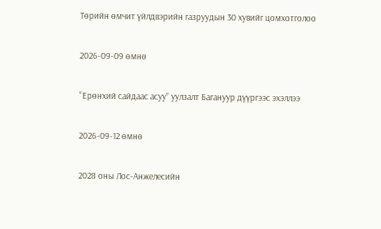Төрийн өмчит үйлдвэрийн газруудын 30 хувийг цомхотголоо

2026-09-09 өмнө

“Ерөнхий сайдаас асуу” уулзалт Багануур дүүргээс эхэллээ

2026-09-12 өмнө

2028 оны Лос-Анжелесийн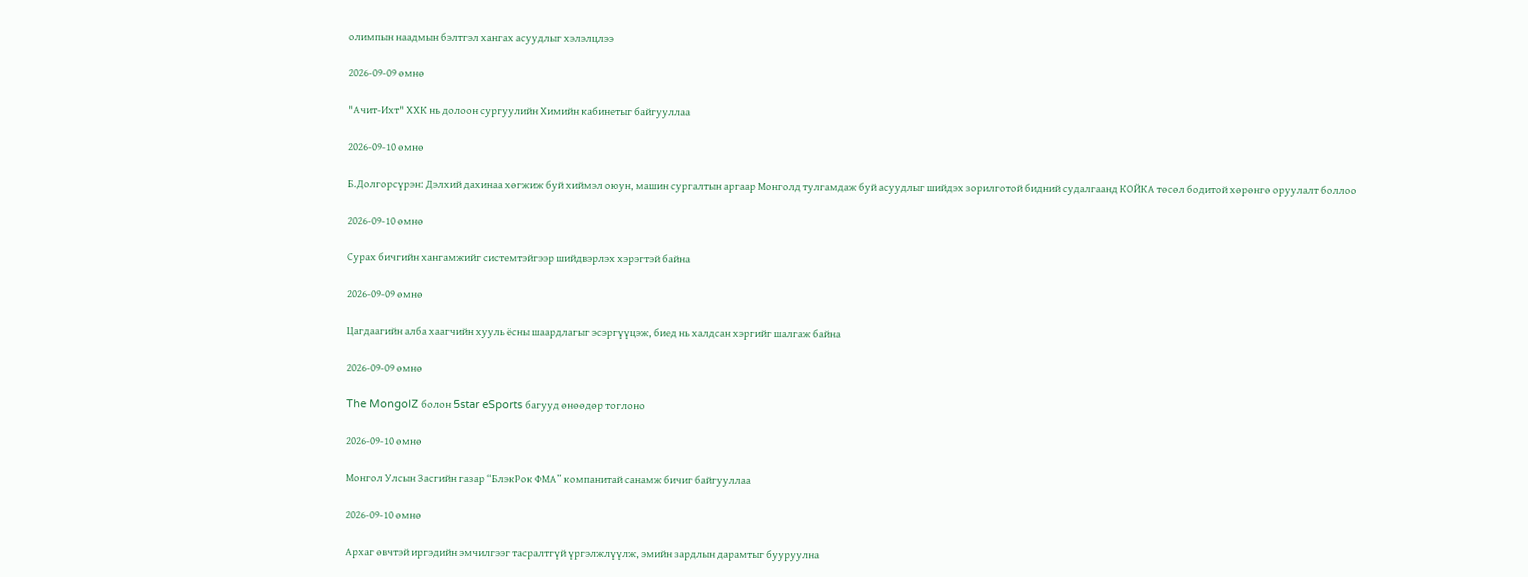олимпын наадмын бэлтгэл хангах асуудлыг хэлэлцлээ

2026-09-09 өмнө

"Ачит-Ихт" ХХК нь долоон сургуулийн Химийн кабинетыг байгууллаа

2026-09-10 өмнө

Б.Долгорсүрэн: Дэлхий дахинаа хөгжиж буй хиймэл оюун, машин сургалтын аргаар Монголд тулгамдаж буй асуудлыг шийдэх зорилготой бидний судалгаанд КОЙКА төсөл бодитой хөрөнгө оруулалт боллоо

2026-09-10 өмнө

Сурах бичгийн хангамжийг системтэйгээр шийдвэрлэх хэрэгтэй байна

2026-09-09 өмнө

Цагдаагийн алба хаагчийн хууль ёсны шаардлагыг эсэргүүцэж, биед нь халдсан хэргийг шалгаж байна

2026-09-09 өмнө

The MongolZ болон 5star eSports багууд өнөөдөр тоглоно

2026-09-10 өмнө

Монгол Улсын Засгийн газар “БлэкРок ФМА” компанитай санамж бичиг байгууллаа

2026-09-10 өмнө

Архаг өвчтэй иргэдийн эмчилгээг тасралтгүй үргэлжлүүлж, эмийн зардлын дарамтыг бууруулна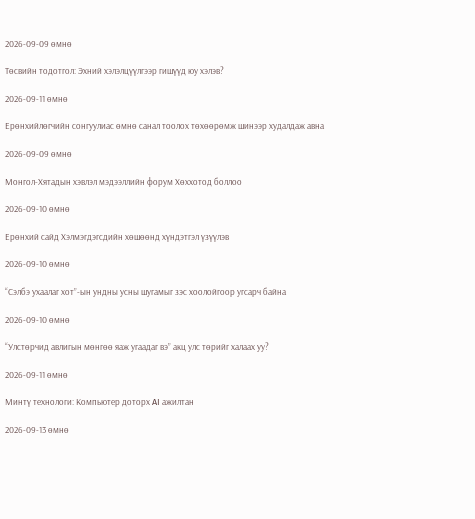2026-09-09 өмнө

Төсвийн тодотгол: Эхний хэлэлцүүлгээр гишүүд юу хэлэв?

2026-09-11 өмнө

Ерөнхийлөгчийн сонгуулиас өмнө санал тоолох төхөөрөмж шинээр худалдаж авна

2026-09-09 өмнө

Монгол-Хятадын хэвлэл мэдээллийн форум Хөххотод боллоо

2026-09-10 өмнө

Ерөнхий сайд Хэлмэгдэгсдийн хөшөөнд хүндэтгэл үзүүлэв

2026-09-10 өмнө

“Сэлбэ ухаалаг хот”-ын ундны усны шугамыг зэс хоолойгоор угсарч байна

2026-09-10 өмнө

“Улстөрчид авлигын мөнгөө яаж угаадаг вэ” акц улс төрийг халаах уу?

2026-09-11 өмнө

Минтү технологи: Компьютер доторх AI ажилтан

2026-09-13 өмнө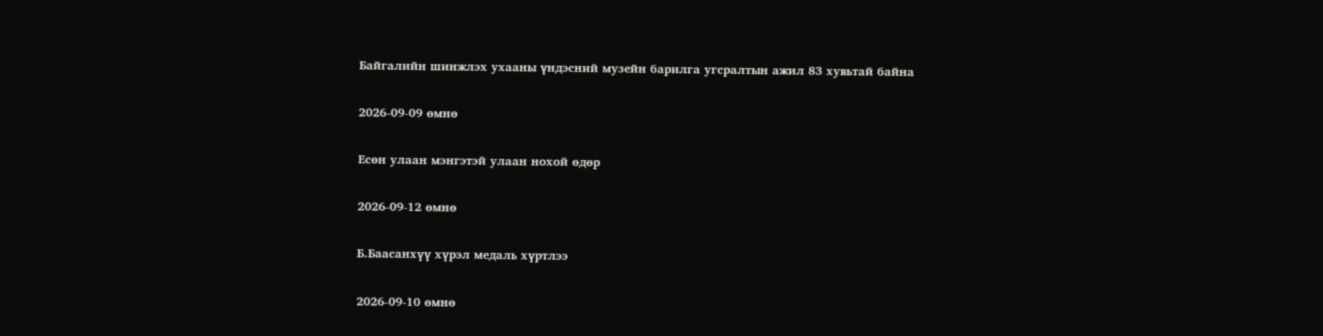Байгалийн шинжлэх ухааны үндэсний музейн барилга угсралтын ажил 83 хувьтай байна

2026-09-09 өмнө

Есөн улаан мэнгэтэй улаан нохой өдөр

2026-09-12 өмнө

Б.Баасанхүү хүрэл медаль хүртлээ

2026-09-10 өмнө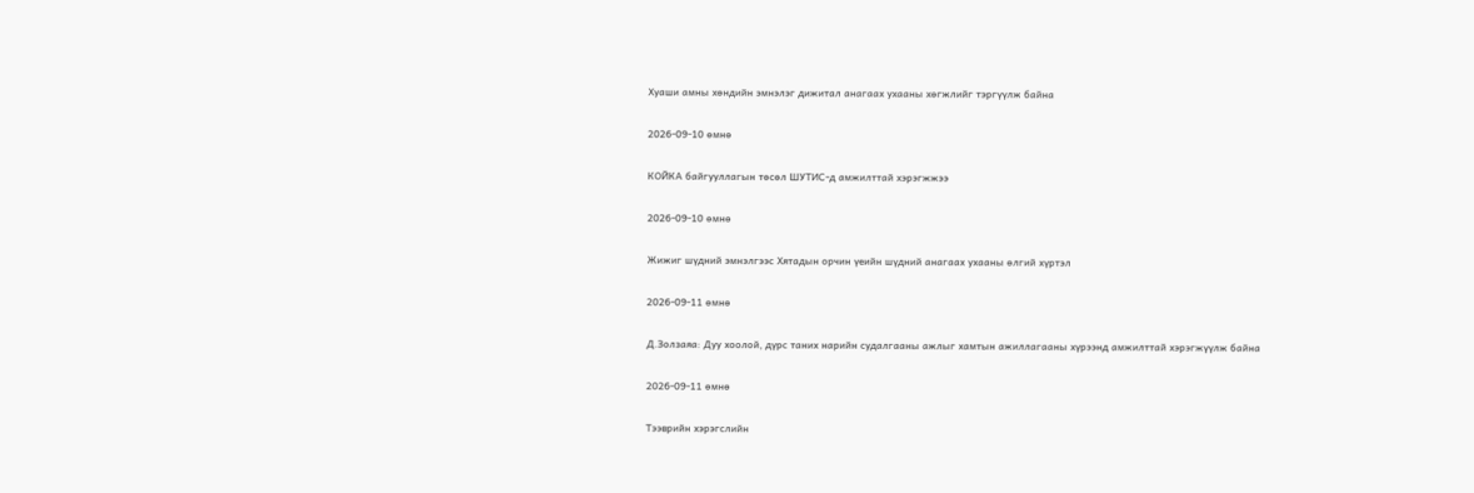Хуаши амны хөндийн эмнэлэг дижитал анагаах ухааны хөгжлийг тэргүүлж байна

2026-09-10 өмнө

КОЙКА байгууллагын төсөл ШУТИС-д амжилттай хэрэгжжээ

2026-09-10 өмнө

Жижиг шүдний эмнэлгээс Хятадын орчин үеийн шүдний анагаах ухааны өлгий хүртэл

2026-09-11 өмнө

Д.Золзаяа: Дуу хоолой, дүрс таних нарийн судалгааны ажлыг хамтын ажиллагааны хүрээнд амжилттай хэрэгжүүлж байна

2026-09-11 өмнө

Тээврийн хэрэгслийн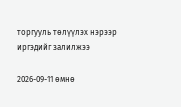торгууль төлүүлэх нэрээр иргэдийг залилжээ

2026-09-11 өмнө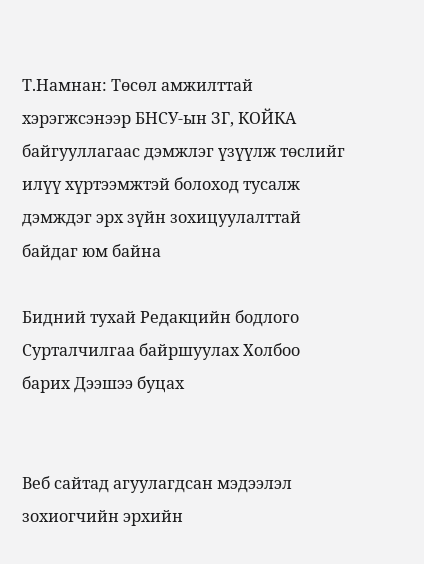Т.Намнан: Төсөл амжилттай хэрэгжсэнээр БНСУ-ын ЗГ, КОЙКА байгууллагаас дэмжлэг үзүүлж төслийг илүү хүртээмжтэй болоход тусалж дэмждэг эрх зүйн зохицуулалттай байдаг юм байна

Бидний тухай Редакцийн бодлого Сурталчилгаа байршуулах Холбоо барих Дээшээ буцах


Веб сайтад агуулагдсан мэдээлэл зохиогчийн эрхийн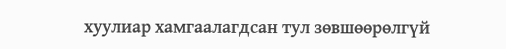хуулиар хамгаалагдсан тул зөвшөөрөлгүй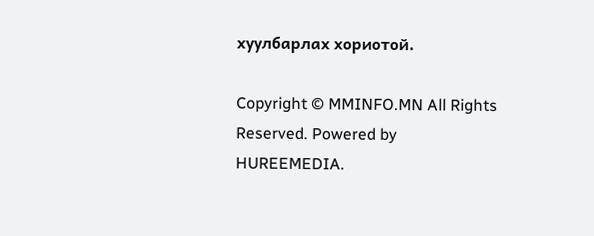хуулбарлах хориотой.

Copyright © MMINFO.MN All Rights Reserved. Powered by HUREEMEDIA.